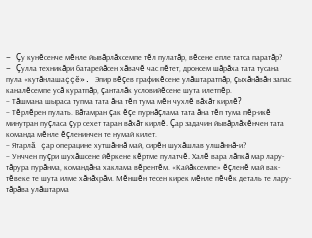– Çу кунĕсенче мĕнле йывăрлăхсемпе тĕл пулатăр, вĕсене епле татса паратăр?
– Çулла техникăри батарейăсен хăвачĕ час пĕтет, дронсем шăрăха тата тусана пула «кутăнлашаççĕ». Эпир вĕçев графикĕсене улăштаратпăр, çыхăнăвăн запас каналĕсемпе усă куратпăр, çанталăк условийĕсене шута илетпĕр.
– Тăшмана шыраса тупма тата ăна тĕп тума мĕн чухлĕ вăхăт кирлĕ?
– Тĕрлĕрен пулать. Вăтамран çак ĕçе пурнăçлама тата ăна тĕп тума пĕр-икĕ минутран пуçласа çур сехет таран вăхăт кирлĕ. Çар задачин йывăрлăхĕнчен тата команда мĕнле ĕçленинчен те нумай килет.
– Ятарлă çар операцине хутшăннă май, сирĕн шухăшлав улшăннă-и?
– Унччен пуçри шухăшсене йĕркене кĕртме пулатчĕ. Халĕ вара лăпкă мар лару-тăрура пурăнма, командăна хаклама вĕрентĕм. «Кайăксемпе» ĕçленĕ май вак-тĕвеке те шута илме хăнăхрăм. Мĕншĕн тесен кирек мĕнле пĕчĕк деталь те лару-тăрăва улăштарма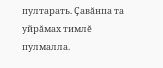пултарать. Çавăнпа та уйрăмах тимлĕ пулмалла.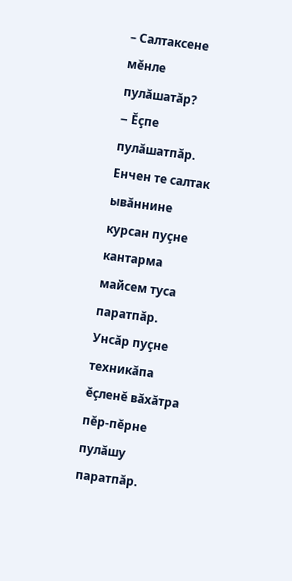– Салтаксене мĕнле пулăшатăр?
– Ĕçпе пулăшатпăр. Енчен те салтак ывăннине курсан пуçне кантарма майсем туса паратпăр. Унсăр пуçне техникăпа ĕçленĕ вăхăтра пĕр-пĕрне пулăшу паратпăр.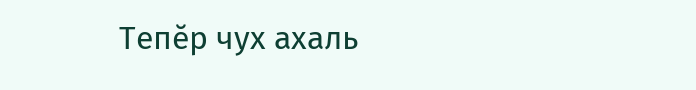Тепĕр чух ахаль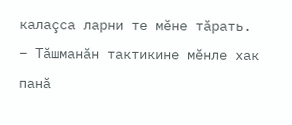калаçса ларни те мĕне тăрать.
– Тăшманăн тактикине мĕнле хак панă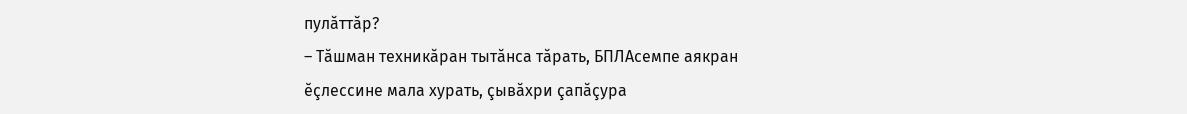пулăттăр?
– Тăшман техникăран тытăнса тăрать, БПЛАсемпе аякран ĕçлессине мала хурать, çывăхри çапăçура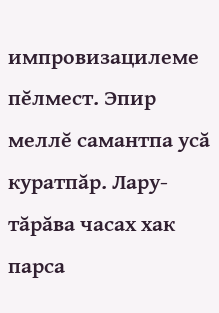импровизацилеме пĕлмест. Эпир меллĕ самантпа усă куратпăр. Лару-тăрăва часах хак парса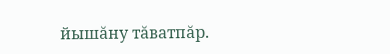йышăну тăватпăр.